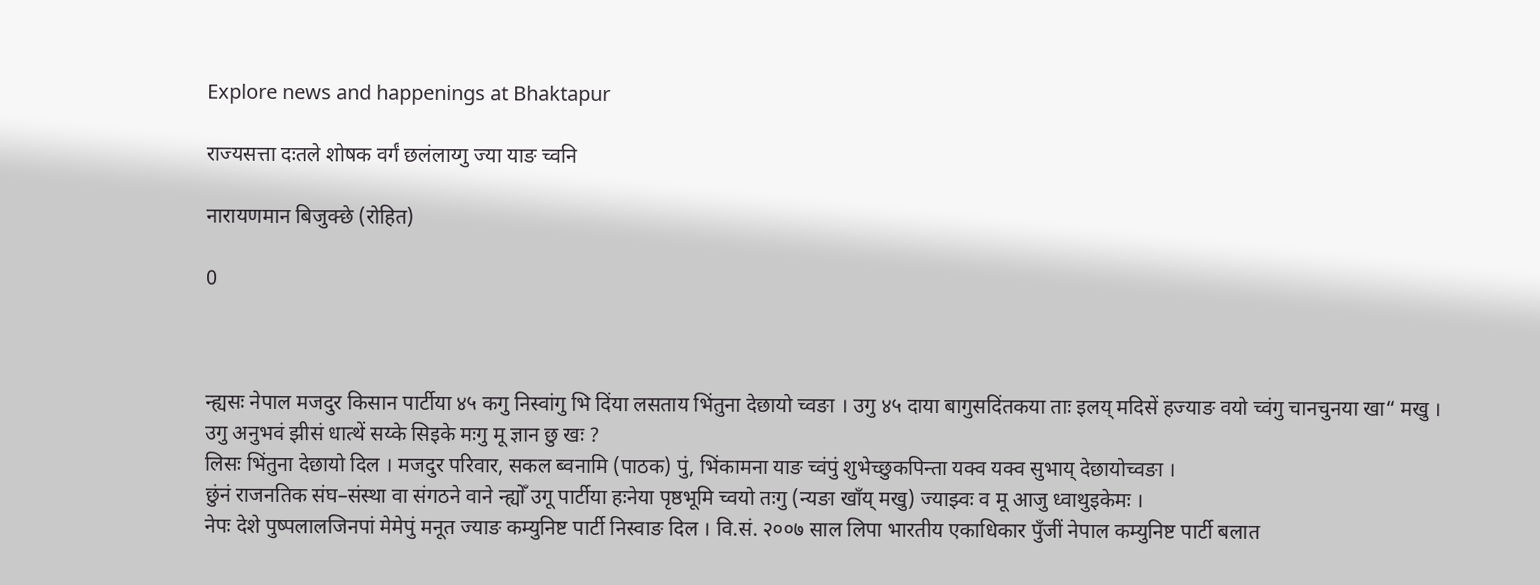Explore news and happenings at Bhaktapur

राज्यसत्ता दःतले शोषक वर्गं छलंलाय्गु ज्या याङ च्वनि

नारायणमान बिजुक्छे (रोहित)

0



न्ह्यसः नेपाल मजदुर किसान पार्टीया ४५ कगु निस्वांगु भि दिंया लसताय भिंतुना देछायो च्वङा । उगु ४५ दाया बागुसदिंतकया ताः इलय् मदिसें हज्याङ वयो च्वंगु चानचुनया खा“ मखु । उगु अनुभवं झीसं धात्थें सय्के सिइके मःगु मू ज्ञान छु खः ?
लिसः भिंतुना देछायो दिल । मजदुर परिवार, सकल ब्वनामि (पाठक) पुं, भिंकामना याङ च्वंपुं शुभेच्छुकपिन्ता यक्व यक्व सुभाय् देछायोच्वङा ।
छुंनं राजनतिक संघ–संस्था वा संगठने वाने न्ह्योँ उगू पार्टीया हःनेया पृष्ठभूमि च्वयो तःगु (न्यङा खाँय् मखु) ज्याझ्वः व मू आजु ध्वाथुइकेमः ।
नेपः देशे पुष्पलालजिनपां मेमेपुं मनूत ज्याङ कम्युनिष्ट पार्टी निस्वाङ दिल । वि.सं. २००७ साल लिपा भारतीय एकाधिकार पुँजीं नेपाल कम्युनिष्ट पार्टी बलात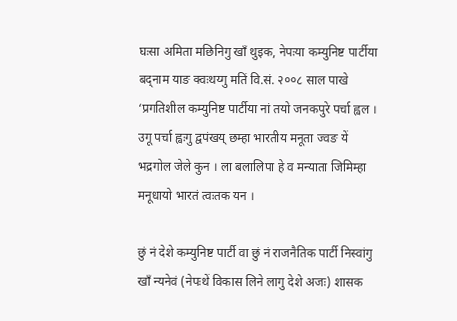घःसा अमिता मछिनिगु खाँ थुइक, नेपःया कम्युनिष्ट पार्टीया बद्नाम याङ क्वःथय्गु मतिं वि.सं. २००८ साल पाखे ‘प्रगतिशील कम्युनिष्ट पार्टीया नां तयो जनकपुरे पर्चा ह्वल । उगू पर्चा ह्वःगु द्वपंखय् छम्हा भारतीय मनूता ज्वङ यें भद्रगोल जेले कुन । ला बलालिपा हे व मन्याता जिमिम्हा मनूधायो भारतं त्वःतक यन ।

छुं नं देशे कम्युनिष्ट पार्टी वा छुं नं राजनैतिक पार्टी निस्वांगु खाँ न्यनेवं (नेपःथें विकास लिने लागु देशे अजः) शासक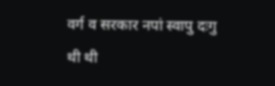वर्ग व सरकार नपां स्वापु दःगु थी थी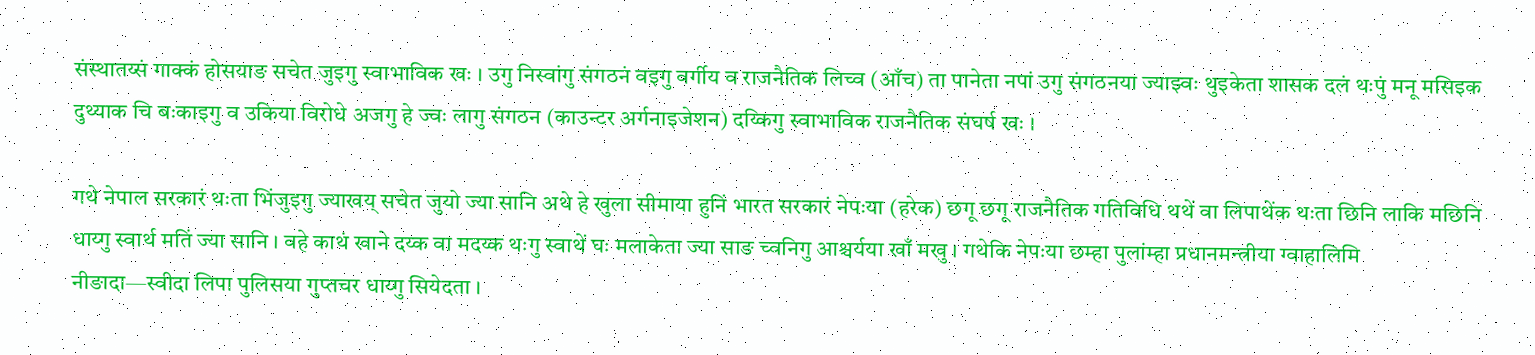संस्थातय्सं गाक्कं होसयाङ सचेत जुइगु स्वाभाविक खः । उगु निस्वांगु संगठनं वइगु वर्गीय व राजनैतिक लिच्व (आँच) ता पानेता नपां उगु संगठनया ज्याझ्वः थुइकेता शासक दलं थःपुं मनू मसिइक दुथ्याक चि बःकाइगु व उकिया विरोधे अजगु हे ज्वः लागु संगठन (काउन्टर अर्गनाइजेशन) दय्किगु स्वाभाविक राजनैतिक संघर्ष खः ।

गथे नेपाल सरकारं थःता भिंजुइगु ज्याखय् सचेत जुयो ज्या सानि अथे हे खुला सीमाया हुनिं भारत सरकारं नेपःया (हरेक) छगू छगू राजनैतिक गतिविधि थथें वा लिपाथेंक थःता छिनि लाकि मछिनि धाय्गु स्वार्थ मतिं ज्या सानि । वहे काथं खाने दय्क वा मदय्क थःगु स्वाथें घः मलाकेता ज्या साङ च्वनिगु आश्चर्यया खाँ मखु । गथेकि नेपःया छम्हा पुलांम्हा प्रधानमन्त्रीया ग्वाहालिमि नीङादा—स्वीदा लिपा पुलिसया गुप्तचर धाय्गु सियेदता ।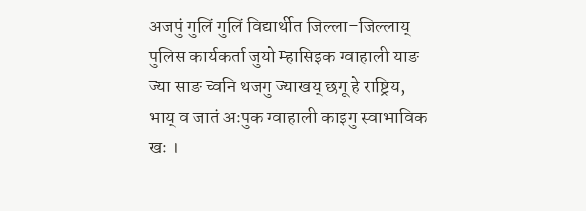अजपुं गुलिं गुलिं विद्यार्थीत जिल्ला–जिल्लाय् पुलिस कार्यकर्ता जुयो म्हासिइक ग्वाहाली याङ ज्या साङ च्वनि थजगु ज्याखय् छगू हे राष्ट्रिय, भाय् व जातं अःपुक ग्वाहाली काइगु स्वाभाविक खः ।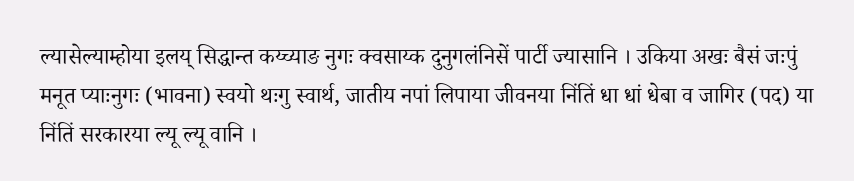ल्यासेल्याम्होया इलय् सिद्धान्त कय्च्याङ नुगः क्वसाय्क दुनुगलंनिसें पार्टी ज्यासानि । उकिया अखः बैसं जःपुं मनूत प्याःनुगः (भावना) स्वयो थःगु स्वार्थ, जातीय नपां लिपाया जीवनया निंतिं धा धां धेबा व जागिर (पद) या निंतिं सरकारया ल्यू ल्यू वानि ।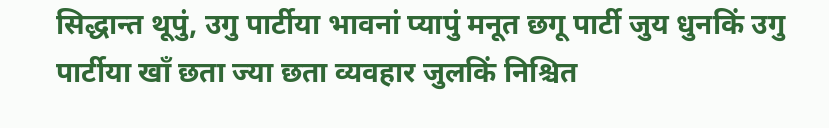सिद्धान्त थूपुं, उगु पार्टीया भावनां प्यापुं मनूत छगू पार्टी जुय धुनकिं उगु पार्टीया खाँ छता ज्या छता व्यवहार जुलकिं निश्चित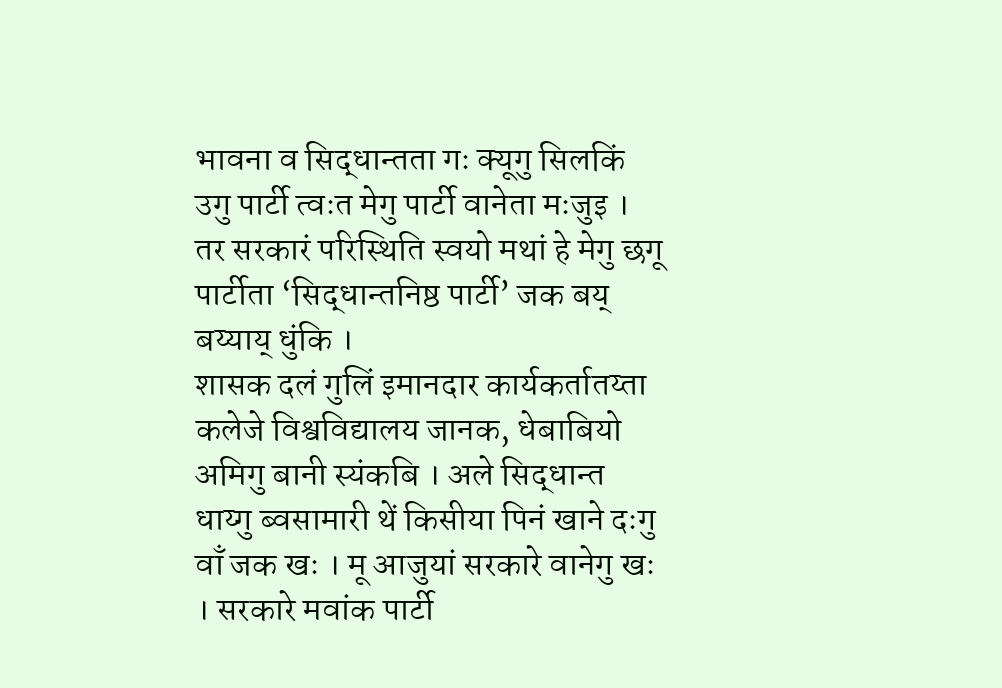भावना व सिद्धान्तता गः क्यूगु सिलकिं उगु पार्टी त्वःत मेगु पार्टी वानेता मःजुइ । तर सरकारं परिस्थिति स्वयो मथां हे मेगु छगू पार्टीता ‘सिद्धान्तनिष्ठ पार्टी’ जक बय् बय्याय् धुंकि ।
शासक दलं गुलिं इमानदार कार्यकर्तातय्ता कलेजे विश्वविद्यालय जानक, धेबाबियो अमिगु बानी स्यंकबि । अले सिद्धान्त धाय्गु ब्वसामारी थें किसीया पिनं खाने दःगु वाँ जक खः । मू आजुयां सरकारे वानेगु खः । सरकारे मवांक पार्टी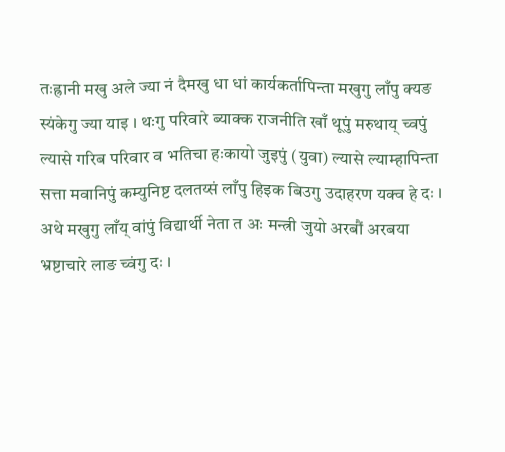तःह्रानी मखु अले ज्या नं दैमखु धा धां कार्यकर्तापिन्ता मखुगु लाँपु क्यङ स्यंकेगु ज्या याइ । थःगु परिवारे ब्याक्क राजनीति खाँ थूपुं मरुथाय् च्वपुं ल्यासे गरिब परिवार व भतिचा हःकायो जुइपुं (युवा) ल्यासे ल्याम्हापिन्ता सत्ता मवानिपुं कम्युनिष्ट दलतय्सं लाँपु हिइक बिउगु उदाहरण यक्व हे दः । अथे मखुगु लाँय् वांपुं विद्यार्थी नेता त अः मन्त्री जुयो अरबौं अरबया भ्रष्टाचारे लाङ च्वंगु दः ।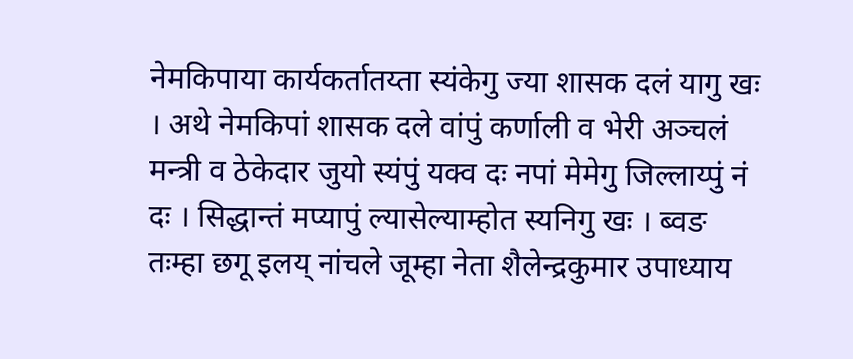नेमकिपाया कार्यकर्तातय्ता स्यंकेगु ज्या शासक दलं यागु खः । अथे नेमकिपां शासक दले वांपुं कर्णाली व भेरी अञ्चलं मन्त्री व ठेकेदार जुयो स्यंपुं यक्व दः नपां मेमेगु जिल्लाय्पुं नं दः । सिद्धान्तं मप्यापुं ल्यासेल्याम्होत स्यनिगु खः । ब्वङ तःम्हा छगू इलय् नांचले जूम्हा नेता शैलेन्द्रकुमार उपाध्याय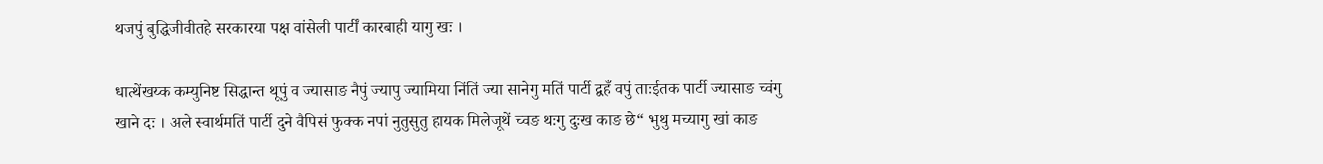थजपुं बुद्धिजीवीतहे सरकारया पक्ष वांसेली पार्टीं कारबाही यागु खः ।

धात्थेंखय्क कम्युनिष्ट सिद्धान्त थूपुं व ज्यासाङ नैपुं ज्यापु ज्यामिया निंतिं ज्या सानेगु मतिं पार्टी द्वहँ वपुं ताःईतक पार्टी ज्यासाङ च्वंगु खाने दः । अले स्वार्थमतिं पार्टी दुने वैपिसं फुक्क नपां नुतुसुतु हायक मिलेजूथें च्वङ थःगु दुःख काङ छे“ भुथु मच्यागु खां काङ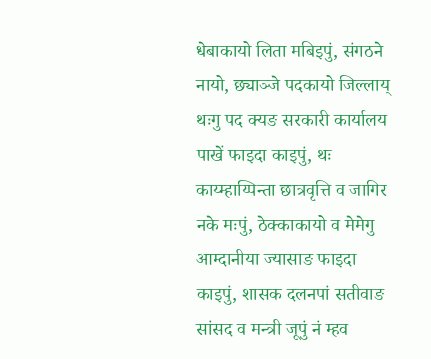धेबाकायो लिता मबिइपुं, संगठने नायो, छ्याञ्जे पदकायो जिल्लाय् थःगु पद क्यङ सरकारी कार्यालय पाखें फाइदा काइपुं, थः काय्म्हाय्पिन्ता छात्रवृत्ति व जागिर नके मःपुं, ठेक्काकायो व मेमेगु आम्दानीया ज्यासाङ फाइदा काइपुं, शासक दलनपां सतीवाङ सांसद व मन्त्री जूपुं नं म्हव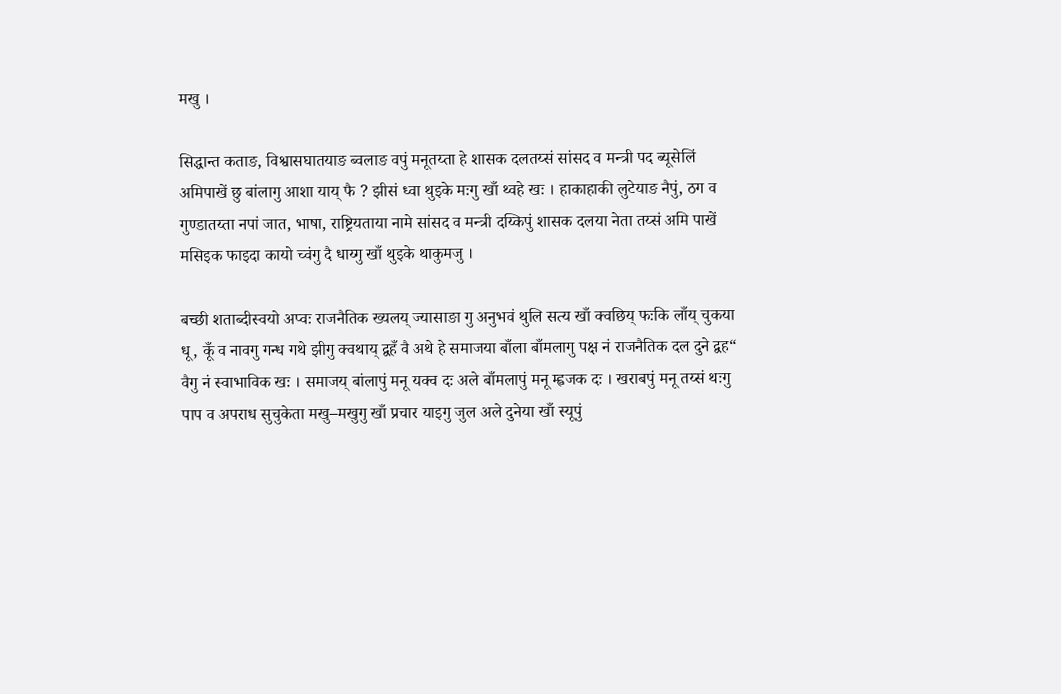मखु ।

सिद्धान्त कताङ, विश्वासघातयाङ ब्वलाङ वपुं मनूतय्ता हे शासक दलतय्सं सांसद व मन्त्री पद ब्यूसेलिं अमिपाखें छु बांलागु आशा याय् फै ? झीसं ध्वा थुइके मःगु खाँ थ्वहे खः । हाकाहाकी लुटेयाङ नैपुं, ठग व गुण्डातय्ता नपां जात, भाषा, राष्ट्रियताया नामे सांसद व मन्त्री दय्किपुं शासक दलया नेता तय्सं अमि पाखें मसिइक फाइदा कायो च्वंगु दै धाय्गु खाँ थुइके थाकुमजु ।

बच्छी शताब्दीस्वयो अप्वः राजनैतिक ख्यलय् ज्यासाङा गु अनुभवं थुलि सत्य खाँ क्वछिय् फःकि लाँय् चुकया धू, कूँ व नावगु गन्ध गथे झीगु क्वथाय् द्वहँ वै अथे हे समाजया बाँला बाँमलागु पक्ष नं राजनैतिक दल दुने द्वह“ वैगु नं स्वाभाविक खः । समाजय् बांलापुं मनू यक्व दः अले बाँमलापुं मनू म्ह्वजक दः । खराबपुं मनू तय्सं थःगु पाप व अपराध सुचुकेता मखु–मखुगु खाँ प्रचार याइगु जुल अले दुनेया खाँ स्यूपुं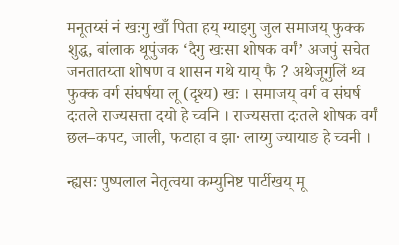मनूतय्सं नं खःगु खाँ पिता हय् ग्याइगु जुल समाजय् फुक्क शुद्ध, बांलाक थूपुंजक ‘दैगु खःसा शोषक वर्गं’ अजपुं सचेत जनतातय्ता शोषण व शासन गथे याय् फै ? अथेजूगुलिं थ्व फुक्क वर्ग संघर्षया लू (दृश्य) खः । समाजय् वर्ग व संघर्ष दःतले राज्यसत्ता दयो हे च्वनि । राज्यसत्ता दःतले शोषक वर्गं छल–कपट, जाली, फटाहा व झा· लाय्गु ज्यायाङ हे च्वनी ।

न्ह्यसः पुष्पलाल नेतृत्वया कम्युनिष्ट पार्टीखय् मू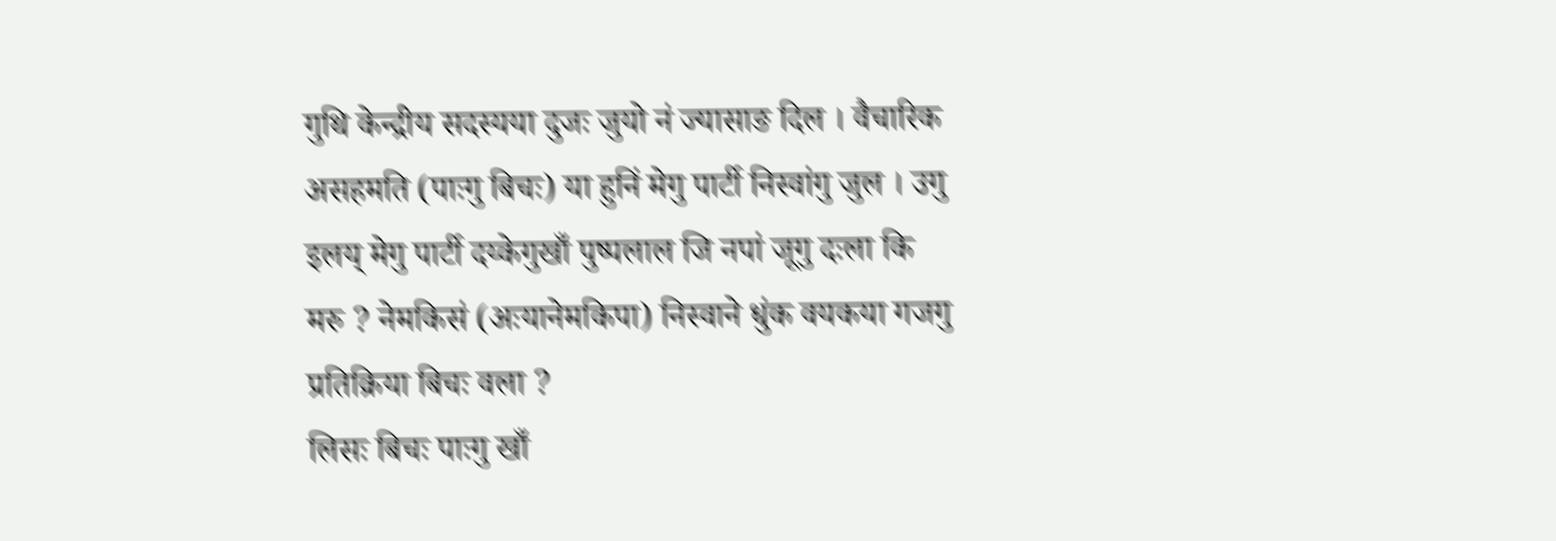गुथि केन्द्रीय सदस्यया दुजः जुयो नं ज्यासाङ दिल । वैचारिक असहमति (पाःगु बिचः) या हुनिं मेगु पार्टी निस्वांगु जुल । उगु इलय् मेगु पार्टी दय्केगुखाँ पुष्पलाल जि नपां जूगु दःला कि मरु ? नेमकिसं (अःयानेमकिपा) निस्वाने धुंक वयकया गजगु प्रतिक्रिया बिचः वला ?
लिसः बिचः पाःगु खाँ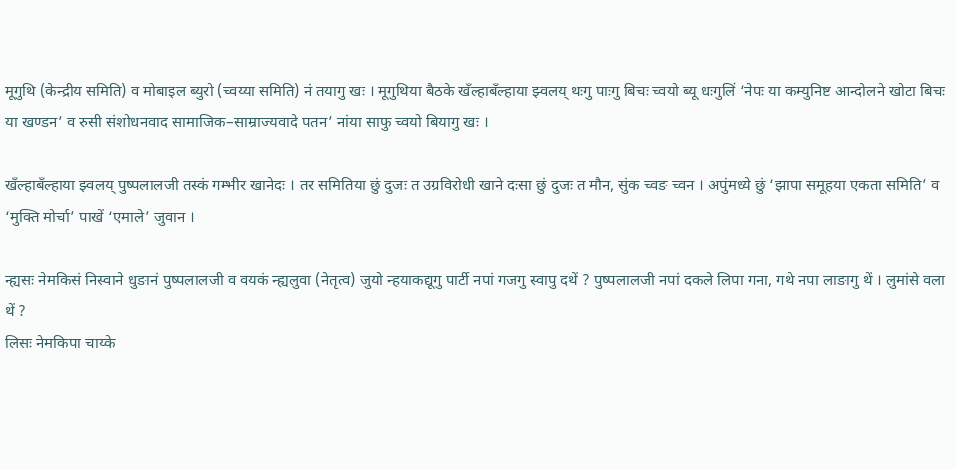मूगुथि (केन्द्रीय समिति) व मोबाइल ब्युरो (च्वय्या समिति) नं तयागु खः । मूगुथिया बैठके खँल्हाबँल्हाया झ्वलय् थःगु पाःगु बिचः च्वयो ब्यू धःगुलिं ‘नेपः या कम्युनिष्ट आन्दोलने खोटा बिचः या खण्डन’ व रुसी संशोधनवाद सामाजिक–साम्राज्यवादे पतन’ नांया साफु च्वयो बियागु खः ।

खँल्हाबँल्हाया झ्वलय् पुष्पलालजी तस्कं गम्भीर खानेदः । तर समितिया छुं दुजः त उग्रविरोधी खाने दःसा छुं दुजः त मौन, सुंक च्वङ च्वन । अपुंमध्ये छुं ‘झापा समूहया एकता समिति’ व ‘मुक्ति मोर्चा’ पाखें ‘एमाले’ जुवान ।

न्ह्यसः नेमकिसं निस्वाने धुङानं पुष्पलालजी व वयकं न्ह्यलुवा (नेतृत्व) जुयो न्हयाकद्यूगु पार्टी नपां गजगु स्वापु दथें ? पुष्पलालजी नपां दकले लिपा गना, गथे नपा लाङागु थें । लुमांसे वला थें ?
लिसः नेमकिपा चाय्के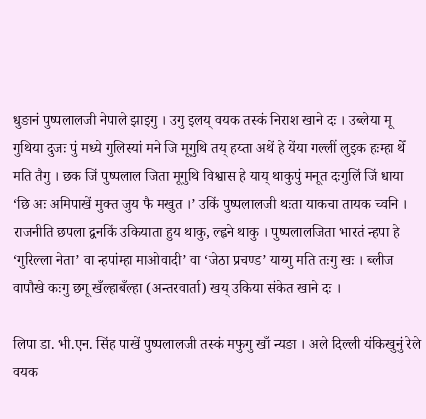धुङानं पुष्पलालजी नेपाले झाइगु । उगु इलय् वयक तस्कं निराश खाने दः । उब्लेया मू गुथिया दुजः पुं मध्ये गुलिस्यां मने जि मूगुथि तय् हय्ता अथें हे येंया गल्लीं लुइक हःम्हा थेँ मति तैगु । छक जिं पुष्पलाल जिता मूगुथि विश्वास हे याय् थाकुपुं मनूत दःगुलिं जिं धाया ‘छि अः अमिपाखें मुक्त जुय फै मखुत ।’ उकिं पुष्पलालजी थःता याकचा तायक च्वनि । राजनीति छपला द्वनकिं उकियाता हुय थाकु, ल्ह्वने थाकु । पुष्पलालजिता भारतं न्हपा हे ‘गुरिल्ला नेता’ वा न्हपांम्हा माओवादी’ वा ‘जेठा प्रचण्ड’ याय्गु मति तःगु खः । ब्लीज वापौखे कःगु छगू खँल्हाबँल्हा (अन्तरवार्ता) खय् उकिया संकेत खाने दः ।

लिपा डा. भी.एन. सिंह पाखें पुष्पलालजी तस्कं मफुगु खाँ न्यङा । अले दिल्ली यंकिखुनुं रेले वयक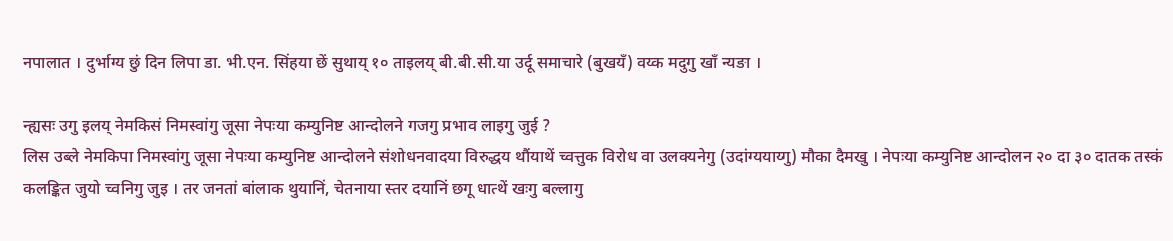नपालात । दुर्भाग्य छुं दिन लिपा डा. भी.एन. सिंहया छें सुथाय् १० ताइलय् बी.बी.सी.या उर्दू समाचारे (बुखयँ) वय्क मदुगु खाँ न्यङा ।

न्ह्यसः उगु इलय् नेमकिसं निमस्वांगु जूसा नेपःया कम्युनिष्ट आन्दोलने गजगु प्रभाव लाइगु जुई ?
लिस उब्ले नेमकिपा निमस्वांगु जूसा नेपःया कम्युनिष्ट आन्दोलने संशोधनवादया विरुद्धय थौंयाथें च्वत्तुक विरोध वा उलक्यनेगु (उदांग्ययाय्गु) मौका दैमखु । नेपःया कम्युनिष्ट आन्दोलन २० दा ३० दातक तस्कं कलङ्कित जुयो च्वनिगु जुइ । तर जनतां बांलाक थुयानिं, चेतनाया स्तर दयानिं छगू धात्थें खःगु बल्लागु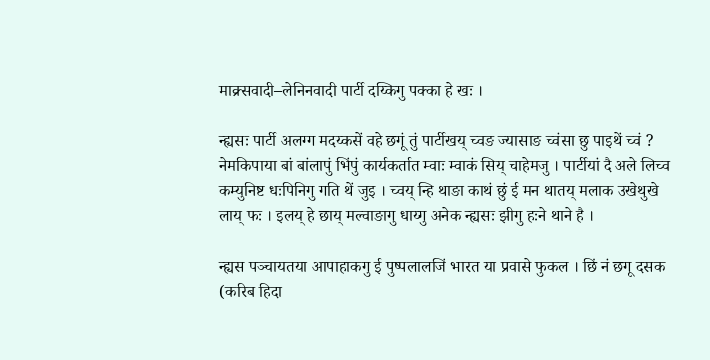माक्र्सवादी–लेनिनवादी पार्टी दय्किगु पक्का हे खः ।

न्ह्यसः पार्टी अलग्ग मदय्कसें वहे छगूं तुं पार्टीखय् च्वङ ज्यासाङ च्वंसा छु पाइथें च्वं ?
नेमकिपाया बां बांलापुं भिंपुं कार्यकर्तात म्वाः म्वाकं सिय् चाहेमजु । पार्टीयां दै अले लिच्व कम्युनिष्ट धःपिनिगु गति थें जुइ । च्वय् न्हि थाङा काथं छुं ई मन थातय् मलाक उखेथुखे लाय् फः । इलय् हे छाय् मल्वाङागु धाय्गु अनेक न्ह्यसः झीगु हःने थाने है ।

न्ह्यस पञ्चायतया आपाहाकगु ई पुष्पलालजिं भारत या प्रवासे फुकल । छिं नं छगू दसक (करिब हिदा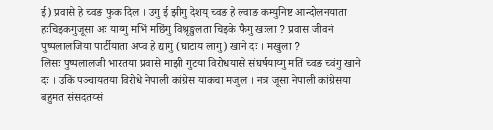ई) प्रवासे हे च्वङ फुक दिल । उगु ई झीगु देशय् च्वङ हे ल्वाङ कम्युनिष्ट आन्दोलनयाता हःचिइकगुजूसा अः याय्गु मभिं मछिंगु विश्रृङ्खलता चिइके फैगु खःला ? प्रवास जीवनं पुष्पलालजिया पार्टीयाता अप्व हे द्यागु (घाटाय लागु) खाने दः । मखुला ?
लिसः पुष्पलालजी भारतया प्रवासे माझी गुटया विरोधयासे संघर्षयाय्गु मतिं च्वङ च्वंगु खाने दः । उकिं पञ्चायतया विरोधे नेपाली कांग्रेस याकचा मजुल । नत्र जूसा नेपाली कांग्रेसया बहुमत संसदतय्सं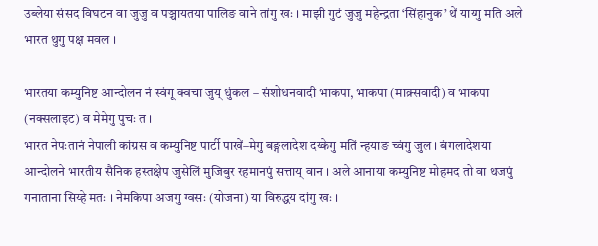उब्लेया संसद विघटन वा जुजु व पञ्चायतया पालिङ वाने तांगु खः । माझी गुटं जुजु महेन्द्रता ‘सिंहानुक’ थें याय्गु मति अले भारत थुगु पक्ष मवल ।

भारतया कम्युनिष्ट आन्दोलन नं स्वंगू क्वचा जुय् धुंकल – संशोधनवादी भाकपा, भाकपा (माक्र्सवादी) व भाकपा (नक्सलाइट) व मेमेगु पुचः त ।
भारत नेपःतानं नेपाली कांग्रस व कम्युनिष्ट पार्टी पाखें–मेगु बङ्गलादेश दय्केगु मतिं न्हयाङ च्वंगु जुल । बंगलादेशया आन्दोलने भारतीय सैनिक हस्तक्षेप जुसेलिं मुजिबुर रहमानपुं सत्ताय् वान । अले आनाया कम्युनिष्ट मोहमद तो वा थजपुं गनाताना सिय्हे मतः । नेमकिपा अजगु ग्वसः (योजना) या विरुद्धय दांगु खः ।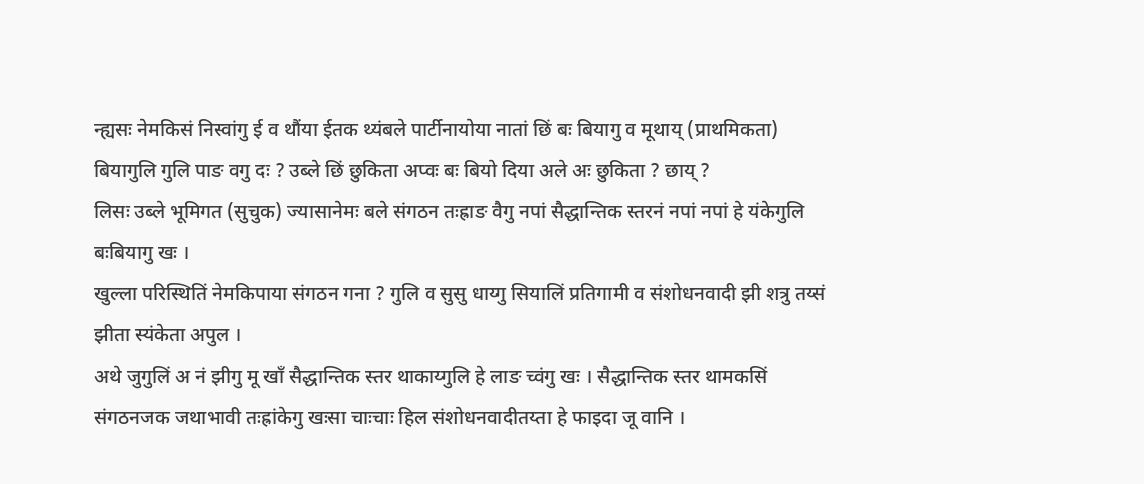न्ह्यसः नेमकिसं निस्वांगु ई व थौंया ईतक थ्यंबले पार्टीनायोया नातां छिं बः बियागु व मूथाय् (प्राथमिकता) बियागुलि गुलि पाङ वगु दः ? उब्ले छिं छुकिता अप्वः बः बियो दिया अले अः छुकिता ? छाय् ?
लिसः उब्ले भूमिगत (सुचुक) ज्यासानेमः बले संगठन तःह्राङ वैगु नपां सैद्धान्तिक स्तरनं नपां नपां हे यंकेगुलि बःबियागु खः ।
खुल्ला परिस्थितिं नेमकिपाया संगठन गना ? गुलि व सुसु धाय्गु सियालिं प्रतिगामी व संशोधनवादी झी शत्रु तय्सं झीता स्यंकेता अपुल ।
अथे जुगुलिं अ नं झीगु मू खाँ सैद्धान्तिक स्तर थाकाय्गुलि हे लाङ च्वंगु खः । सैद्धान्तिक स्तर थामकसिं संगठनजक जथाभावी तःह्रांकेगु खःसा चाःचाः हिल संशोधनवादीतय्ता हे फाइदा जू वानि ।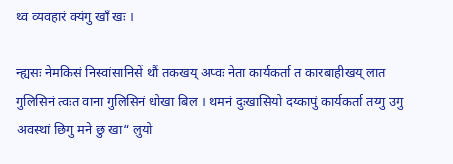थ्व व्यवहारं क्यंगु खाँ खः ।

न्ह्यसः नेमकिसं निस्वांसानिसें थौं तकखय् अप्वः नेता कार्यकर्ता त कारबाहीखय् लात गुलिसिनं त्वःत वाना गुलिसिनं धोखा बिल । थमनं दुःखासियो दय्कापुं कार्यकर्ता तय्गु उगु अवस्थां छिगु मने छु खा“ लुयो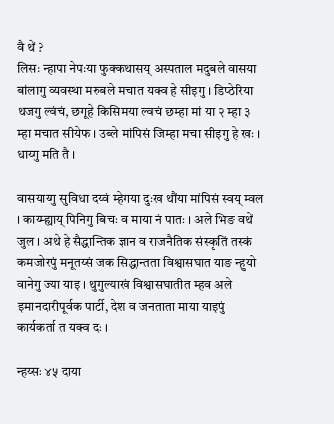वै थें ?
लिसः न्हापा नेपःया फुक्कथासय् अस्पताल मदुबले वासया बांलागु व्यवस्था मरुबले मचात यक्व हे सीइगु । डिप्ठेरिया थजगु ल्वंचं, छगूहे किसिमया ल्वचं छम्हा मां या २ म्हा ३ म्हा मचात सीयेफ । उब्ले मांपिसं जिम्हा मचा सीइगु हे खः । धाय्गु मति तै ।

वासयाय्गु सुविधा दय्वं म्हेगया दुःख थौंया मांपिसं स्वय् म्वल । काय्म्ह्याय् पिनिगु बिचः व माया नं पातः । अले भिङ वथें जुल । अथे हे सैद्धान्तिक ज्ञान व राजनैतिक संस्कृतिं तस्कं कमजोरपुं मनूतय्सं जक सिद्धान्तता विश्वासघात याङ न्हुयो वानेगु ज्या याइ । थुगुल्याखं विश्वासघातीत म्हव अले इमानदारीपूर्वक पार्टी, देश व जनताता माया याइपुं कार्यकर्ता त यक्व दः ।

न्हय्सः ४५ दाया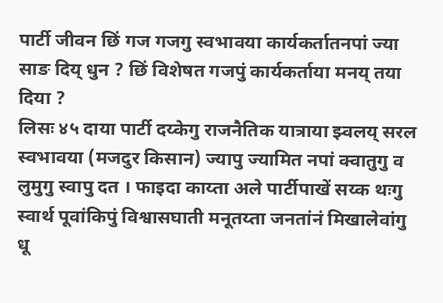पार्टी जीवन छिं गज गजगु स्वभावया कार्यकर्तातनपां ज्या साङ दिय् धुन ? छिं विशेषत गजपुं कार्यकर्ताया मनय् तया दिया ?
लिसः ४५ दाया पार्टी दय्केगु राजनैतिक यात्राया झ्वलय् सरल स्वभावया (मजदुर किसान) ज्यापु ज्यामित नपां क्वातुगु व लुमुगु स्वापु दत । फाइदा काय्ता अले पार्टीपाखें सय्क थःगु स्वार्थ पूवांकिपुं विश्वासघाती मनूतय्ता जनतांनं मिखालेवांगु धू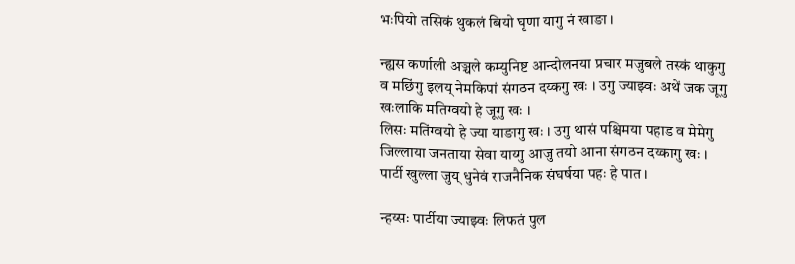भःपियो तसिकं थुकलं बियो घृणा यागु नं खाङा ।

न्ह्यस कर्णाली अञ्चले कम्युनिष्ट आन्दोलनया प्रचार मजुबले तस्कं थाकुगु व मछिंगु इलय् नेमकिपां संगठन दय्कगु खः । उगु ज्याझ्वः अथें जक जूगु खःलाकि मतिग्वयो हे जूगु खः ।
लिसः मतिंग्वयो हे ज्या याङागु खः । उगु थासं पश्चिमया पहाड व मेमेगु जिल्लाया जनताया सेवा याय्गु आजु तयो आना संगठन दय्कागु खः । पार्टी खुल्ला जुय् धुनेवं राजनैनिक संघर्षया पहः हे पात ।

न्हय्सः पार्टीया ज्याझ्वः लिफतं पुल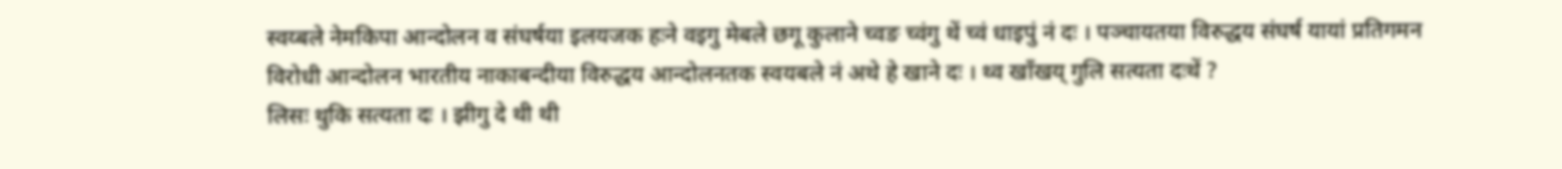स्वय्बले नेमकिपा आन्दोलन व संघर्षया इलयजक हःने वइगु मेबले छगू कुलाने च्वङ च्वंगु थें च्वं धाइपुं नं दः । पञ्चायतया विरुद्धय संघर्ष यायां प्रतिगमन विरोधी आन्दोलन भारतीय नाकाबन्दीया विरुद्धय आन्दोलनतक स्वयबले नं अथे हे खाने दः । थ्व खाँखय् गुलि सत्यता दःथें ?
लिसः थुकि सत्यता दः । झीगु दे थी थी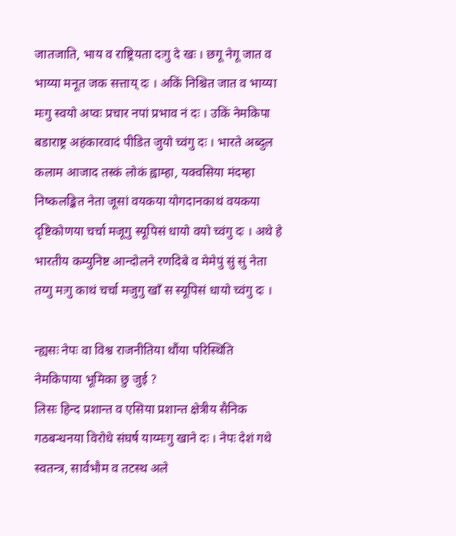जातजाति, भाय व राष्ट्रियता दःगु दे खः । छगू नेगू जात व भाय्या मनूत जक सत्ताय् दः । अकिं निश्चित जात व भाय्या मःगु स्वयो अप्वः प्रचार नपां प्रभाव नं दः । उकिं नेमकिपा बडाराष्ट्र अहंकारवादं पीडित जुयो च्वंगु दः । भारते अब्दुल कलाम आजाद तस्कं लोकं ह्वाम्हा, यक्वसिया मंदम्हा निष्कलङ्कित नेता जूसां वयकया योगदानकाथं वयकया दृष्टिकोणया चर्चा मजूगु स्यूपिसं धायो वयो च्वंगु दः । अथे हे भारतीय कम्युनिष्ट आन्दोलने रणदिबे व मेमेपुं सुं सुं नेता तय्गु मःगु काथं चर्चा मजुगु खाँ स स्यूपिसं धायो च्वंगु दः ।

न्ह्यसः नेपः वा विश्व राजनीतिया थौंया परिस्थिति नेमकिपाया भूमिका छु जुई ?
लिसः हिन्द प्रशान्त व एसिया प्रशान्त क्षेत्रीय सैनिक गठबन्धनया विरोधे संघर्ष याय्मःगु खाने दः । नेपः देशं गथे स्वतन्त्र, सार्वभौम व तटस्थ अले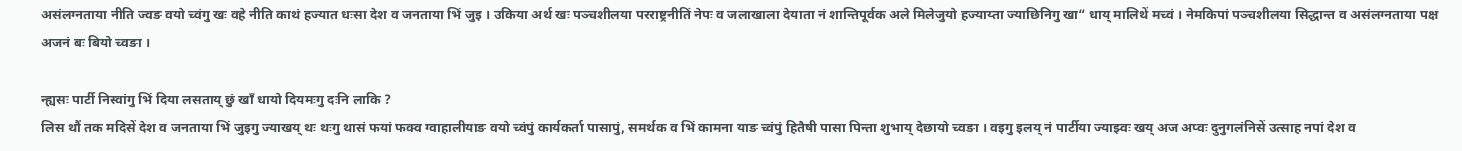असंलग्नताया नीति ज्वङ वयो च्वंगु खः वहे नीति काथं हज्यात धःसा देश व जनताया भिं जुइ । उकिया अर्थ खः पञ्चशीलया परराष्ट्रनीतिं नेपः व जलाखाला देयाता नं शान्तिपूर्वक अले मिलेजुयो हज्याय्ता ज्याछिनिगु खा“ धाय् मालिथें मच्वं । नेमकिपां पञ्चशीलया सिद्धान्त व असंलग्नताया पक्ष अजनं बः बियो च्वङा ।

न्ह्यसः पार्टी निस्वांगु भिं दिया लसताय् छुं खाँ धायो दियमःगु दःनि लाकि ?
लिस थौं तक मदिसें देश व जनताया भिं जुइगु ज्याखय् थः थःगु थासं फयां फक्व ग्वाहालीयाङ वयो च्वंपुं कार्यकर्ता पासापुं, समर्थक व भिं कामना याङ च्वंपुं हितैषी पासा पिन्ता शुभाय् देछायो च्वङा । वइगु इलय् नं पार्टीया ज्याझ्वः खय् अज अप्वः दुनुगलंनिसें उत्साह नपां देश व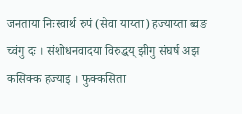जनताया निःस्वार्थ रुपं (सेवा याय्ता) हज्याय्ता ब्वङ च्वंगु दः । संशोधनवादया विरुद्धय् झीगु संघर्ष अझ कसिक्क हज्याइ । फुक्कसिता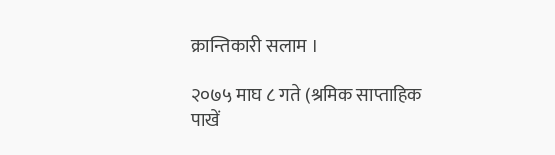क्रान्तिकारी सलाम ।

२०७५ माघ ८ गते (श्रमिक साप्ताहिक पाखें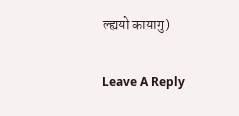ल्ह्ययो कायागु)

Leave A Reply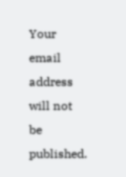Your email address will not be published.